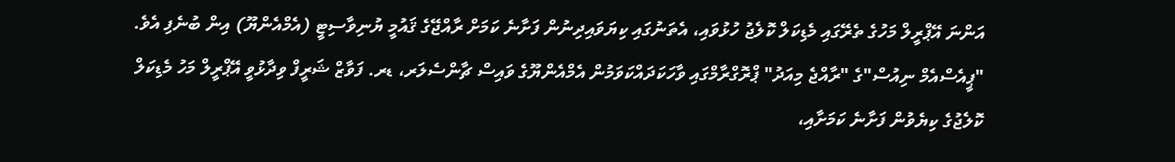އަންނަ އޭޕްރީލް މަހުގެ ތެރޭގައި މެޑިކަލް ކޮލެޖު ހުޅުވައި، އެތަނުގައި ކިޔަވައިދިނުން ފަށާނެ ކަމަށް ރާއްޖޭގެ ޤައުމީ ޔުނިވާސިޓީ (އެމްއެންޔޫ) އިން ބުނެފި އެވެ.
"ޕީއެސްއެމް ނިއުސް"ގެ "ރާއްޖެ މިއަދު" ޕްރޮގްރާމްގައި ވާހަކަދައްކަވަމުން އެމްއެންޔޫގެ ވައިސް ޗާންސެލަރ، ޑރ. ފަވާޒް ޝަރީފް ވިދާޅުވީ އޭޕްރީލް މަހު މެޑިކަލް ކޮލެޖުގެ ކިޔެވުން ފަށާނެ ކަމަށާއި،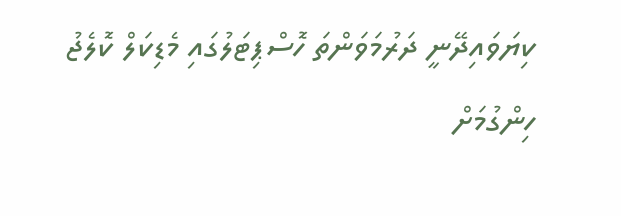ކިޔަވައިދޭނީ ދަރުމަވަންތަ ހޮސްޕިޓަލުގައި މެޑިކަލް ކޮލެޖު ހިންގުމަށް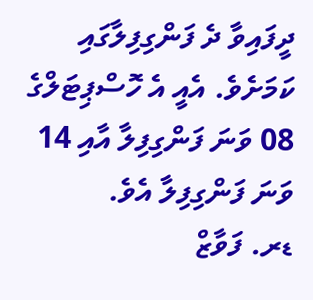ދީފައިވާ ދެ ފަންގިފިލާގައި ކަމަށެވެ. އެއީ އެ ހޮސްޕިޓަލްގެ 08 ވަނަ ފަންގިފިލާ އާއި 14 ވަނަ ފަންގިފިލާ އެވެ.
ޑރ. ފަވާޒް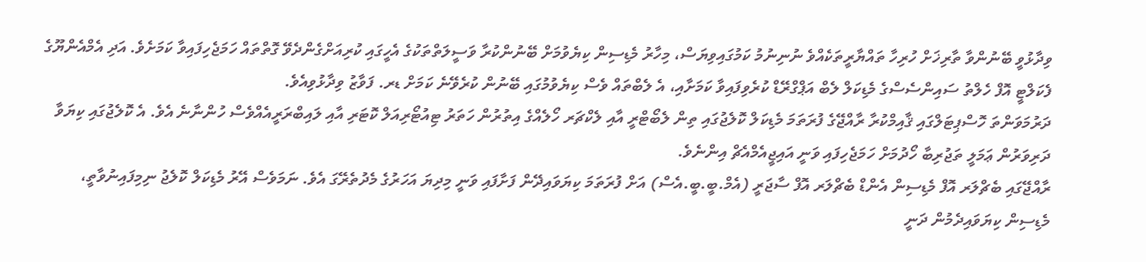ވިދާޅުވީ ބޭނުންވާ ތާރިޚަށް ހުރިހާ ތައްޔާރީތަކެއްވެ ނުނިނުމު ކަމުގައިވިޔަސް، މިހާރު މެޑިސިން ކިޔެވުމަށް ބޭނުންކުރާ ވަސީލަތްތަކުގެ އެހީގައި ކުރިއަށްގެންދެވޭ ގޮތްތައް ހަމަޖެހިފައިވާ ކަމަށެވެ. އަދި އެމްއެންޔޫގެ ފެކަލްޓީ އޮފް ހެލްތު ސައިންސެސްގެ މެޑިކަލް ލެބް އަޕްގްރޭޑް ކުރެވިފައިވާ ކަމަށާއި، އެ ލެބްތައް ވެސް ކިޔެވުމުގައި ބޭނުން ކުރެވޭނެ ކަމަށް ޑރ. ފަވާޒު ވިދާޅުވިއެވެ.
ދަރުމަވަންތަ ހޮސްޕިޓަލްގައި ޤާއިމްކުރާ ރާއްޖޭގެ ފުރަތަމަ މެޑިކަލް ކޮލެޖުގައި ތިން ލެބޯޓްރީ އާއި ލެކްޗަރ ހޯލެއްގެ އިތުރުން ހަތަރު ޓިއުޓޯރިއަލް ކޮޓަރި އާއި ލައިބްރަރީއެއްވެސް ހުންނާނެ އެވެ. އެ ކޮލެޖުގައި ކިޔަވާ ދަރިވަރުން ޢަމަލީ ތަޖުރިބާ ހޯދުމަށް ހަމަޖެހިފައި ވަނީ އައިޖީއެމްއެޗް އިންނެވެ.
ރާއްޖޭގައި ބެޗްލަރ އޮފް މެޑިސިން އެންޑް ބެޗްލަރ އޮފް ސާޖަރީ (އެމް.ބީ.ބީ.އެސް) އަށް ފުރަތަމަ ކިޔަވައިދޭން ފަށާފައި ވަނީ މިދިޔަ އަހަރުގެ މެދުތެރޭގަ އެވެ. ނަމަވެސް އޭރު މެޑިކަލް ކޮލެޖު ނިމިފައިނުވާތީ، މެޑިސިން ކިޔަވައިދެމުން ދަނީ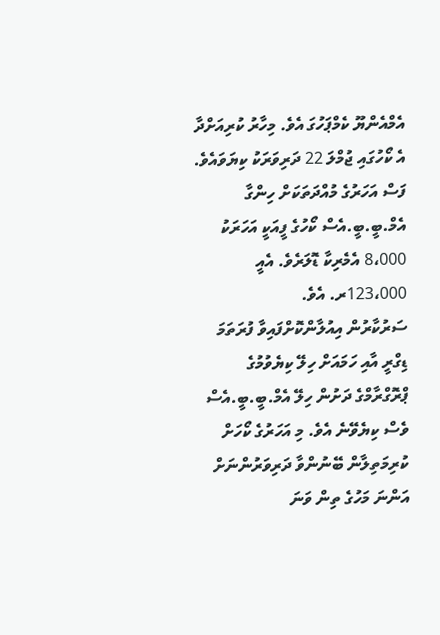އެމްއެންޔޫ ކެމްޕަހުގަ އެވެ. މިހާރު ކުރިއަށްދާ އެ ކޯހުގައި ޖުމްލަ 22 ދަރިވަރަކު ކިޔަވައެވެ.
ފަސް އަހަރުގެ މުއްދަތަކަށް ހިންގާ އެމް.ބީ.ބީ.އެސް ކޯހުގެ ފީއަކީ އަހަރަކު 8،000 އެމެރިކާ ޑޮލަރެވެ. އެއީ 123،000ރ. އެވެ.
ސަރުކާރުން އިއުލާންކޮށްފައިވާ ފުރަތަމަ ޑިގްރީ އާއި ހަމައަށް ހިލޭ ކިޔެވުމުގެ ޕްރޮގްރާމްގެ ދަށުން ހިލޭ އެމް.ބީ.ބީ.އެސް ވެސް ކިޔެވޭނެ އެވެ. މި އަހަރުގެ ކޯހަށް ކުރިމަތިލާން ބޭނުންވާ ދަރިވަރުންނަށް އަންނަ މަހުގެ ތިން ވަނަ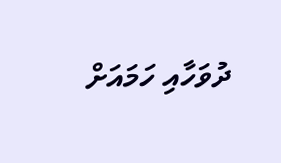ދުވަހާއި ހަމައަށް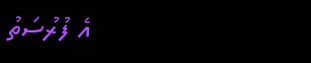އެ ފުރުސަތު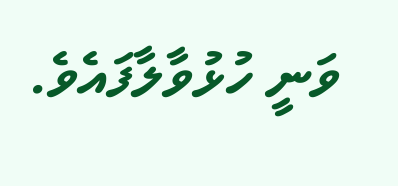ވަނީ ހުޅުވާލާފައެވެ.